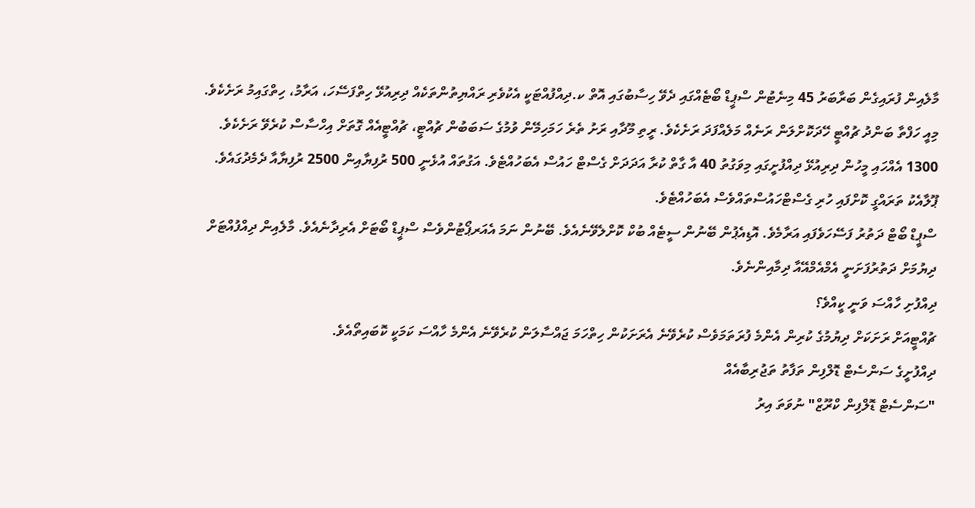މާލެއިން ފުރައިގެން ބަރާބަރު 45 މިނެޓުން ސްޕީޑް ބޯޓެއްގައި ދެވޭ ހިސާބުގައި އޮތް ކ.ދިއްފުއްޓަކީ އެކުވެރި ރައްޔިތުންތަކެއް ދިރިއުޅޭ ހިތްފަސޭހަ، އަރާމު، ހިތްގައިމު ރަށެކެވެ.
މިއީ ހަފްތާ ބަންދު ޗުއްޓީ ހޭދަކޮށްލަން ރަނެއް މަލެއްފަދަ ރަށެކެވެ. ރީތި މޫދާއި ރަށު ތެރެ ހަމަހިމޭން ވުމުގެ ސަބަބުން ޗުއްޓީ، ޗުއްޓީއެއް ގޮތަށް އިހްސާސް ކުރެވޭ ރަށެކެވެ.
1300 އެއްހައި މީހުން ދިރިއުޅޭ ދިއްފުށީގައި މިވަގުތު 40 އާ ގާތް ކުރާ އަދަދަށް ގެސްޓް ހައުސް އެބަހުއްޓެވެ. އަގުތައް އުޅެނީ 500 ރުފިޔާއިން 2500 ރުފިޔާއާ ދެމެދުގައެވެ. ޕޫލާއެކު ތަރައްގީ ކޮށްފައި ހުރި ގެސްޓްހައުސްތައްވެސް އެބަހުއްޓެވެ.
ސްޕީޑް ބޯޓް ދަތުރު ފަސޭހަވެފައި އަރާމެވެ. އޮޑިއެޕުން ބޭނުން ސީޓެއް ބުކް ކޮށްލެވޭނެއެވެ. ބޭނުން ނަމަ އެއަރޕޯޓުންވެސް ސްޕީޑް ބޯޓަށް އެރިދާނެއެވެ. މާލެއިން ދިއްފުއްޓަށް ދިޔުމަށް ދަތުރުފަށަނީ އެމްއެމްއޭއާ ދިމާއިންނެވެ.
ދިއްފުށި ހާއްސަ ވަނީ ކީއްވެ؟
ޗުއްޓީއަށް ރަށަކަށް ދިޔުމުގެ ކުރިން އެންމެ ފުރަތަމަވެސް ކުރެވޭނެ އެރަށަކުން ހިތްހަމަ ޖައްސާލަން ކުރެވޭނެ އެންމެ ހާއްސަ ކަމަކީ ކޮބައިތޯއެވެ.
ދިއްފުށީގެ ސަންސެޓް ޑޮލްފިން ތަފާތު ތަޖުރިބާއެއް
"ސަންސެޓް ޑޮލްފިން ކްރޫޒް" ނުވަތަ އިރު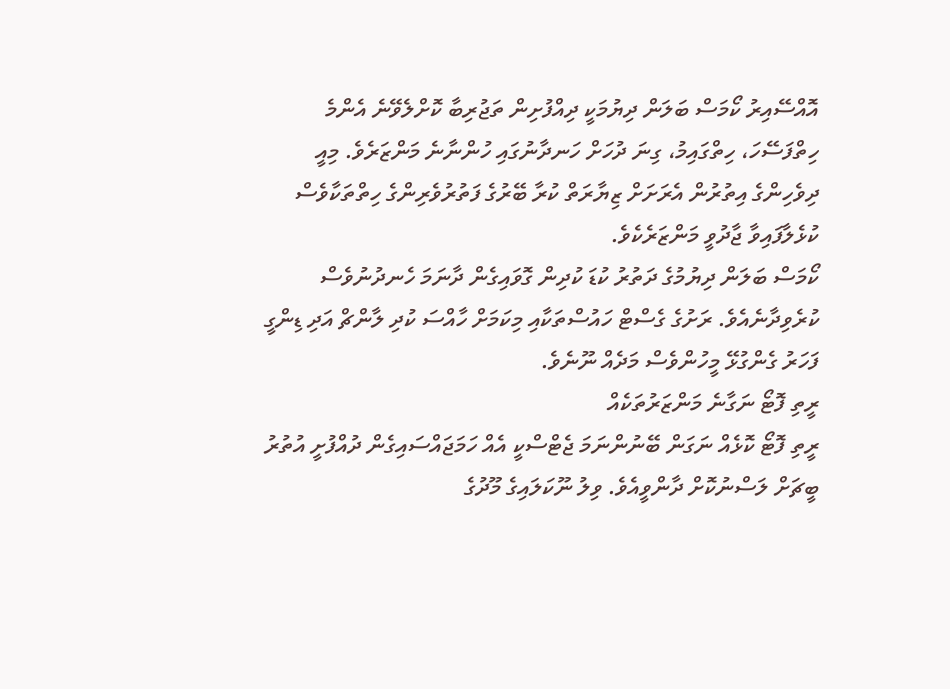އޮއްސޭއިރު ކޯމަސް ބަލަން ދިޔުމަކީ ދިއްފުށިން ތަޖުރިބާ ކޮށްލެވޭނެ އެންމެ ހިތްފަސޭހަ، ހިތްގައިމު، ގިނަ ދުހަށް ހަނދާނުގައި ހުންނާނެ މަންޒަރެވެ. މިއީ ދިވެހިންގެ އިތުރުން އެރަށަށް ޒިޔާރަތް ކުރާ ބޭރުގެ ފަތުރުވެރިންގެ ހިތްތަކާވެސް ކުޅެލާފައިވާ ޖާދުވީ މަންޒަރެކެވެ.
ކޯމަސް ބަލަން ދިޔުމުގެ ދަތުރު ކުޑަ ކުދިން ގޮވައިގެން ދާނަމަ ހެނދުނުވެސް ކުރެވިދާނެއެވެ. ރަށުގެ ގެސްޓް ހައުސްތަކާއި މިކަމަށް ހާއްސަ ކުދި ލާންޗް އަދި ޑިންގީ ފަހަރު ގެންގުޅޭ މީހުންވެސް މަދެއް ނޫނެވެ.
ރީތި ފޮޓޯ ނަގާނެ މަންޒަރުތަކެއް
ރީތި ފޮޓޯ ކޮޅެއް ނަގަން ބޭނުންނަމަ ޖެޓްސްކީ އެއް ހަމަޖައްސައިގެން ދުއްފުށީ އުތުރު ބީޗަށް ލަސްނުކޮށް ދާންވީއެވެ. ވިލު ނޫކަލައިގެ މޫދުގެ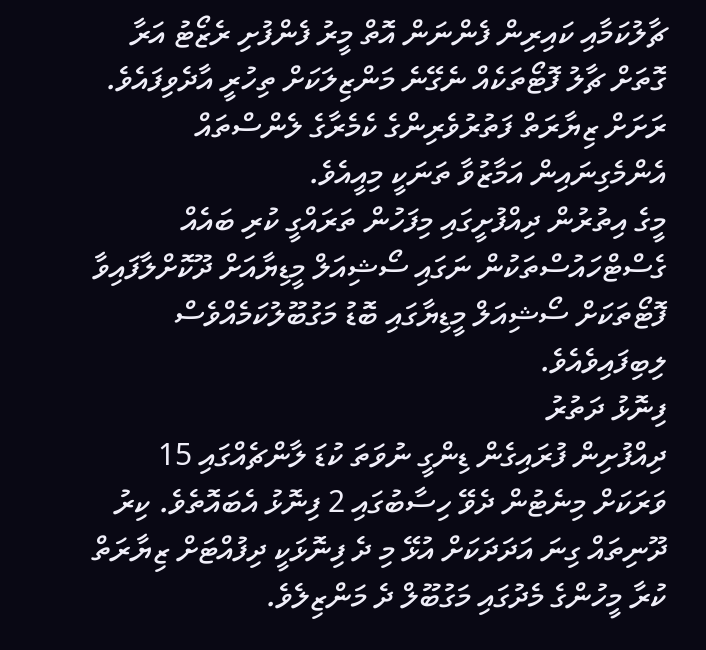ޗާލުކަމާއި ކައިރިން ފެންނަން އޮތް މީރު ފެންފުށި ރެޒޯޓު އަރާ ގޮތަށް ޗާލު ފޮޓޯތަކެއް ނެގޭނެ މަންޒިލަކަށް ތިހުރީ އާދެވިފައެވެ. ރަށަށް ޒިޔާރަތް ފަތުރުވެރިންގެ ކެމެރާގެ ލެންސްތައް އެންމެގިނައިން އަމާޒުވާ ތަނަކީ މިއީއެވެ.
މީގެ އިތުރުން ދިއްފުށީގައި މިފަހުން ތަރައްގީ ކުރި ބައެއް ގެސްޓްހައުސްތަކުން ނަގައި ސޯޝިއަލް މީޑިޔާއަށް ދޫކޮށްލާފައިވާ ފޮޓޯތަކަށް ސޯޝިއަލް މީޑިޔާގައި ބޮޑު މަގުބޫލުކަމެއްވެސް ލިބިފައިވެއެވެ.
ފިނޮޅު ދަތުރު
ދިއްފުށިން ފުރައިގެން ޑިންގީ ނުވަތަ ކުޑަ ލާންޗެއްގައި 15 ވަރަކަށް މިނެޓުން ދެވޭ ހިސާބުގައި 2 ފިނޮޅު އެބައޮތެވެ. ކިރު ދޫނިތައް ގިނަ އަދަދަކަށް އުޅޭ މި ދެ ފިނޮޅަކީ ދިފުއްޓަށް ޒިޔާރަތް ކުރާ މީހުންގެ މެދުގައި މަގުބޫލް ދެ މަންޒިލެވެ.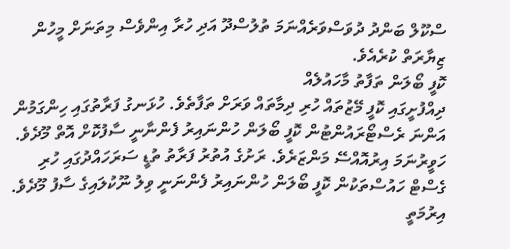ސްކޫލް ބަންދު ދުވަސްވަރެއްނަމަ ތުލުސްދޫ އަދި ހުރާ އިންވެސް މިތަނަށް މީހުން ޒިޔާރަތް ކުރެއެވެ.
ކޮފީ ބޯލަން ތަފާތު މާހައުލެއް
ދިއްފުށީގައި ކޮފީ މޭޒުތައް ހުރި ދިމާތައް ވަރަށް ތަފާތެވެ. ހުޅަނގު ފަރާތުގައި ހިންގަމުން އަންނަ ރެސްޓޯރައުންޓުން ކޮފީ ބޯލަން ހުންނައިރު ފެންނާނީ ސާފުކޮށް އޮތް މޫދެވެ. ހަވީރުނަމަ އިރުއޮއްސޭ މަންޒަރެވެ. ރަށުގެ އުތުރު ފަރާތު ތުޑީ ސަރަހައްދުގައި ހުރި ގެސްޓް ހައުސްތަކުން ކޮފީ ބޯލަން ހުންނައިރު ފެންނަނީ ވިލު ނޫކުލައިގެ ސާފު މޫދެވެ. އިރުމަތީ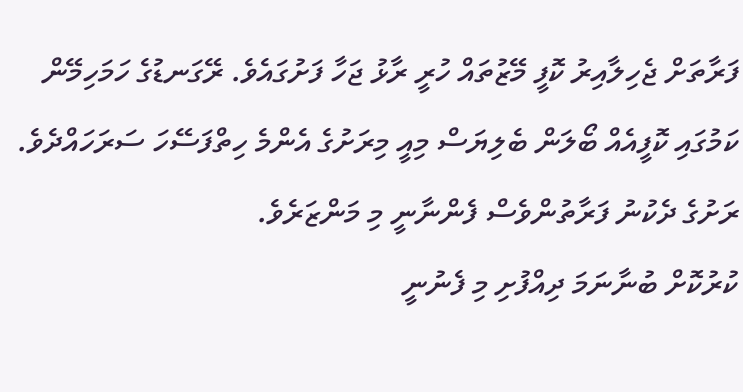ފަރާތަށް ޖެހިލާއިރު ކޮފީ މޭޒުތައް ހުރީ ރާޅު ޖަހާ ފަށުގައެވެ. ރޭގަނޑުގެ ހަމަހިމޭން ކަމުގައި ކޮފީއެއް ބޯލަން ބެލިޔަސް މިއީ މިރަށުގެ އެންމެ ހިތްފަސޭހަ ސަރަހައްދެވެ. ރަށުގެ ދެކުނު ފަރާތުންވެސް ފެންނާނީ މި މަންޒަރެވެ.
ކުރުކޮށް ބުނާނަމަ ދިއްފުށި މި ފެނުނީ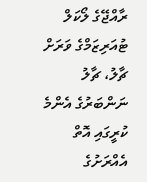ރާއްޖޭގެ ލޯކަލް ޓުއަރިޒަމްގެ ވަރަށް ޗާލު، ޗާލު ނަންބަރުގެ އެންމެ ކުރީގައި އޮތް އެއްރަށުގެ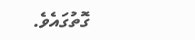ގޮތުގައެވެ.